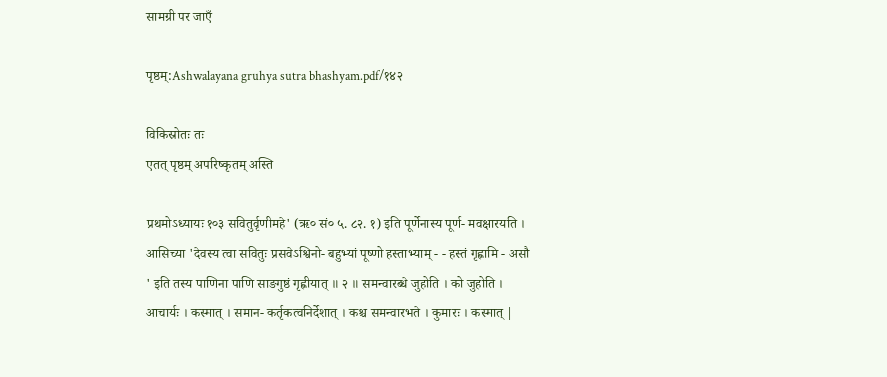सामग्री पर जाएँ

पृष्ठम्:Ashwalayana gruhya sutra bhashyam.pdf/१४२

विकिस्रोतः तः
एतत् पृष्ठम् अपरिष्कृतम् अस्ति

प्रथमोऽध्यायः १०३ सवितुर्वृणीमहे' (ऋ० सं० ५. ८२. १) इति पूर्णेनास्य पूर्ण- मवक्षारयति । आसिच्या 'देवस्य त्वा सवितुः प्रसवेऽश्विनो- बहुभ्यां पूष्णो हस्ताभ्याम् - - हस्तं गृह्णामि - असौ ' इति तस्य पाणिना पाणि साङगुष्ठं गृह्णीयात् ॥ २ ॥ समन्वारब्धे जुहोति । को जुहोति । आचार्यः । कस्मात् । समान- कर्तृकत्वनिर्देशात् । कश्च समन्वारभते । कुमारः । कस्मात् |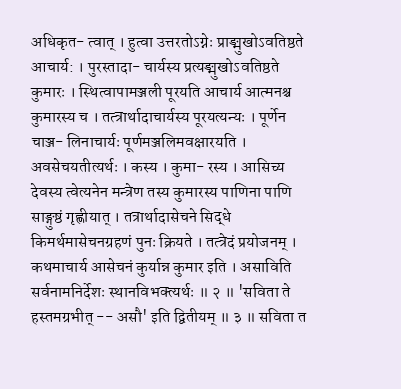अधिकृत- त्वात् । हुत्वा उत्तरतोऽग्नेः प्राङ्मुखोऽवतिष्ठते आचार्य: । पुरस्तादा- चार्यस्य प्रत्यङ्मुखोऽवतिष्ठते कुमारः । स्थित्वापामञ्जली पूरयति आचार्य आत्मनश्च कुमारस्य च । तत्त्रार्थादाचार्यस्य पूरयत्यन्यः । पूर्णेन चाञ्ज- लिनाचार्यः पूर्णमञ्जलिमवक्षारयति । अवसेचयतीत्यर्थः । कस्य । कुमा- रस्य । आसिच्य देवस्य त्वेत्यनेन मन्त्रेण तस्य कुमारस्य पाणिना पाणि साङ्गुष्ठं गृह्णीयात् । तत्रार्थादासेचने सिद्धे किमर्थमासेचनग्रहणं पुनः क्रियते । तत्त्रेदं प्रयोजनम् । कथमाचार्य आसेचनं कुर्यान्न कुमार इति । असाविति सर्वनामनिर्देशः स्थानविभक्त्यर्थः ॥ २ ॥ 'सविता ते हस्तमग्रभीत् -- असौ' इति द्वितीयम् ॥ ३ ॥ सविता त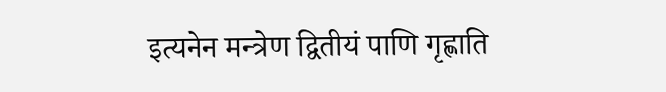इत्यनेन मन्त्रेण द्वितीयं पाणि गृह्णाति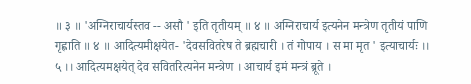॥ ३ ॥ 'अग्निराचार्यस्तव -- असौ ' इति तृतीयम् ॥ ४ ॥ अग्निराचार्य इत्यनेन मन्त्रेण तृतीयं पाणि गृह्णाति ॥ ४ ॥ आदित्यमीक्षयेत- 'देवसवितरेष ते ब्रह्मचारी । तं गोपाय । स मा मृत ' इत्याचार्यः ।। ५ ।। आदित्यमक्षयेत् देव सवितरित्यनेन मन्त्रेण । आचार्य इमं मन्त्रं ब्रूते ।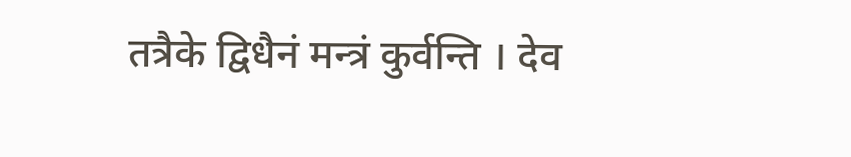तत्रैके द्विधैनं मन्त्रं कुर्वन्ति । देव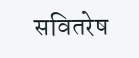सवितरेष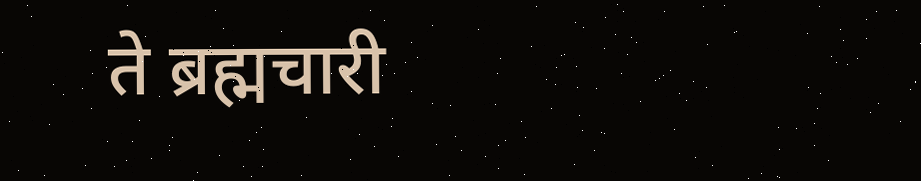ते ब्रह्मचारी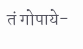तं गोपाये-